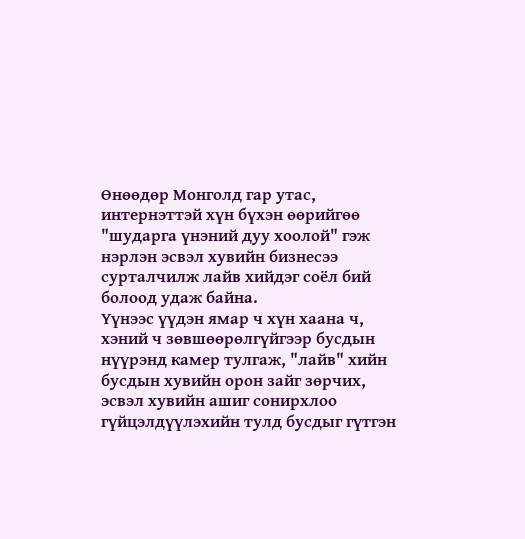Өнөөдөр Монголд гар утас, интернэттэй хүн бүхэн өөрийгөө "шударга үнэний дуу хоолой" гэж нэрлэн эсвэл хувийн бизнесээ сурталчилж лайв хийдэг соёл бий болоод удаж байна.
Үүнээс үүдэн ямар ч хүн хаана ч, хэний ч зөвшөөрөлгүйгээр бусдын нүүрэнд камер тулгаж, "лайв" хийн бусдын хувийн орон зайг зөрчих, эсвэл хувийн ашиг сонирхлоо гүйцэлдүүлэхийн тулд бусдыг гүтгэн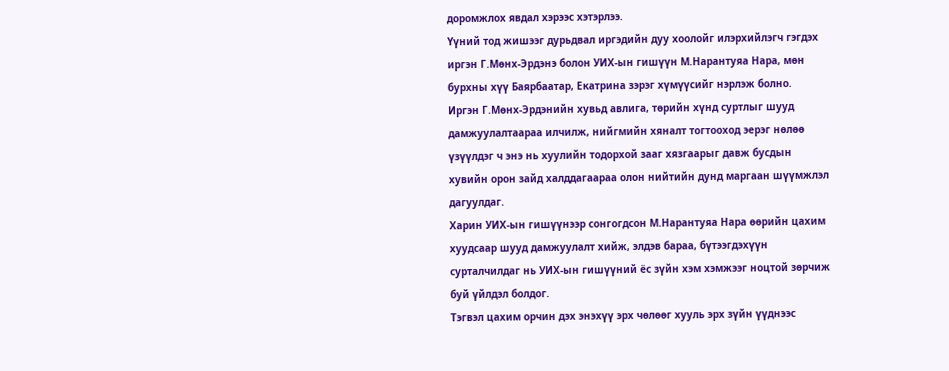доромжлох явдал хэрээс хэтэрлээ.
Үүний тод жишээг дурьдвал иргэдийн дуу хоолойг илэрхийлэгч гэгдэх иргэн Г.Мөнх-Эрдэнэ болон УИХ-ын гишүүн М.Нарантуяа Нара, мөн бурхны хүү Баярбаатар, Екатрина зэрэг хүмүүсийг нэрлэж болно.
Иргэн Г.Мөнх-Эрдэнийн хувьд авлига, төрийн хүнд суртлыг шууд дамжуулалтаараа илчилж, нийгмийн хяналт тогтооход эерэг нөлөө үзүүлдэг ч энэ нь хуулийн тодорхой зааг хязгаарыг давж бусдын хувийн орон зайд халддагаараа олон нийтийн дунд маргаан шүүмжлэл дагуулдаг.
Харин УИХ-ын гишүүнээр сонгогдсон М.Нарантуяа Нара өөрийн цахим хуудсаар шууд дамжуулалт хийж, элдэв бараа, бүтээгдэхүүн сурталчилдаг нь УИХ-ын гишүүний ёс зүйн хэм хэмжээг ноцтой зөрчиж буй үйлдэл болдог.
Тэгвэл цахим орчин дэх энэхүү эрх чөлөөг хууль эрх зүйн үүднээс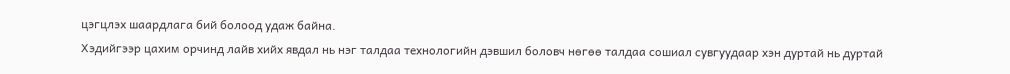цэгцлэх шаардлага бий болоод удаж байна.
Хэдийгээр цахим орчинд лайв хийх явдал нь нэг талдаа технологийн дэвшил боловч нөгөө талдаа сошиал сувгуудаар хэн дуртай нь дуртай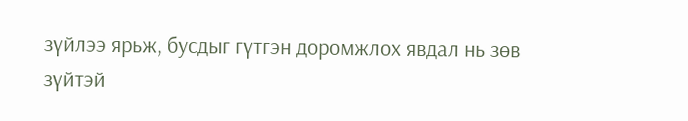зүйлээ ярьж, бусдыг гүтгэн доромжлох явдал нь зөв зүйтэй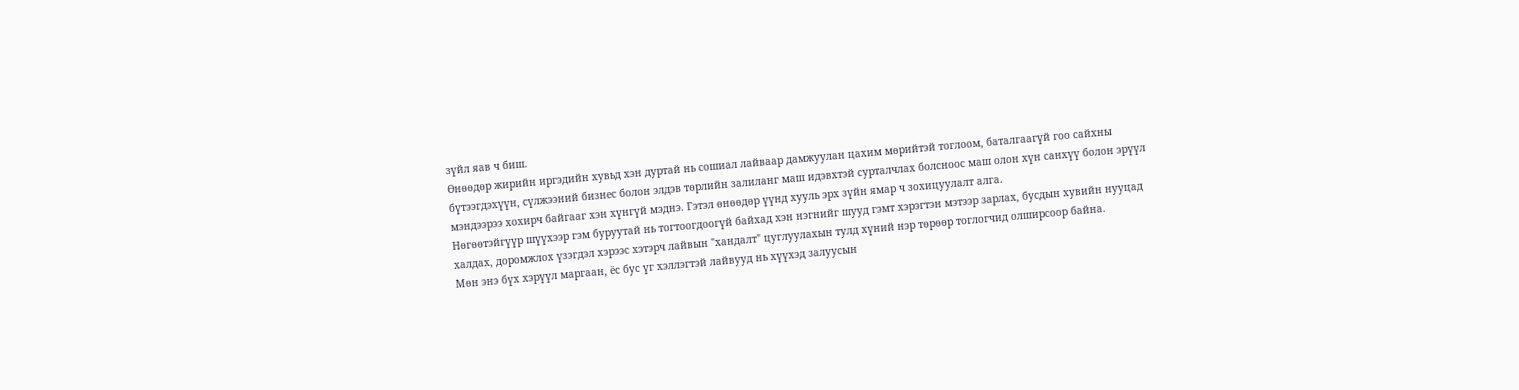зүйл яав ч биш.
Өнөөдөр жирийн иргэдийн хувьд хэн дуртай нь сошиал лайваар дамжуулан цахим мөрийтэй тоглоом, баталгаагүй гоо сайхны бүтээгдэхүүн, сүлжээний бизнес болон элдэв төрлийн залиланг маш идэвхтэй сурталчлах болсноос маш олон хүн санхүү болон эрүүл мэндээрээ хохирч байгааг хэн хүнгүй мэднэ. Гэтэл өнөөдөр үүнд хууль эрх зүйн ямар ч зохицуулалт алга.
Нөгөөтэйгүүр шүүхээр гэм буруутай нь тогтоогдоогүй байхад хэн нэгнийг шууд гэмт хэрэгтэн мэтээр зарлах, бусдын хувийн нууцад халдах, доромжлох үзэгдэл хэрээс хэтэрч лайвын "хандалт" цуглуулахын тулд хүний нэр төрөөр тоглогчид олширсоор байна.
Мөн энэ бүх хэрүүл маргаан, ёс бус үг хэллэгтэй лайвууд нь хүүхэд залуусын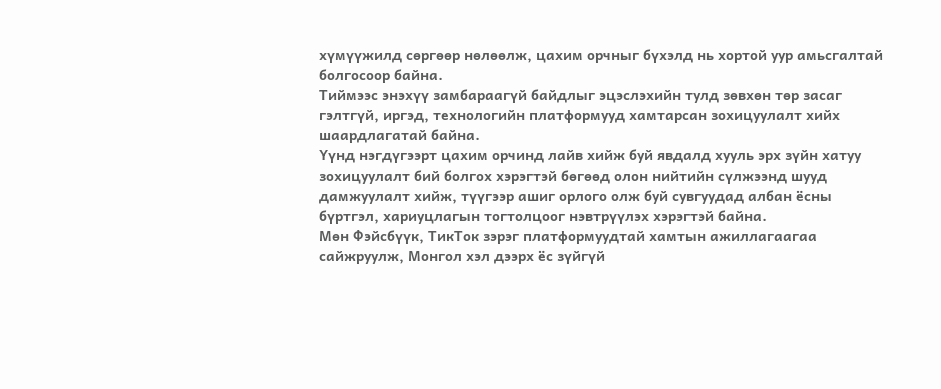хүмүүжилд сөргөөр нөлөөлж, цахим орчныг бүхэлд нь хортой уур амьсгалтай болгосоор байна.
Тиймээс энэхүү замбараагүй байдлыг эцэслэхийн тулд зөвхөн төр засаг гэлтгүй, иргэд, технологийн платформууд хамтарсан зохицуулалт хийх шаардлагатай байна.
Үүнд нэгдүгээрт цахим орчинд лайв хийж буй явдалд хууль эрх зүйн хатуу зохицуулалт бий болгох хэрэгтэй бөгөөд олон нийтийн сүлжээнд шууд дамжуулалт хийж, түүгээр ашиг орлого олж буй сувгуудад албан ёсны бүртгэл, хариуцлагын тогтолцоог нэвтрүүлэх хэрэгтэй байна.
Мөн Фэйсбүүк, ТикТок зэрэг платформуудтай хамтын ажиллагаагаа сайжруулж, Монгол хэл дээрх ёс зүйгүй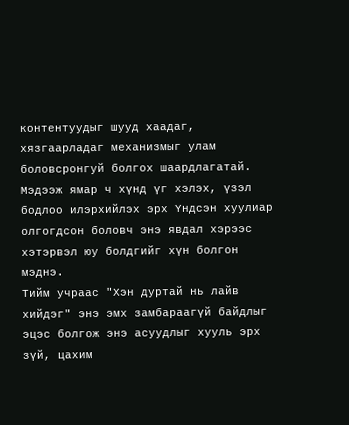контентуудыг шууд хаадаг, хязгаарладаг механизмыг улам боловсронгуй болгох шаардлагатай.
Мэдээж ямар ч хүнд үг хэлэх, үзэл бодлоо илэрхийлэх эрх Үндсэн хуулиар олгогдсон боловч энэ явдал хэрээс хэтэрвэл юу болдгийг хүн болгон мэднэ.
Тийм учраас "Хэн дуртай нь лайв хийдэг" энэ эмх замбараагүй байдлыг эцэс болгож энэ асуудлыг хууль эрх зүй, цахим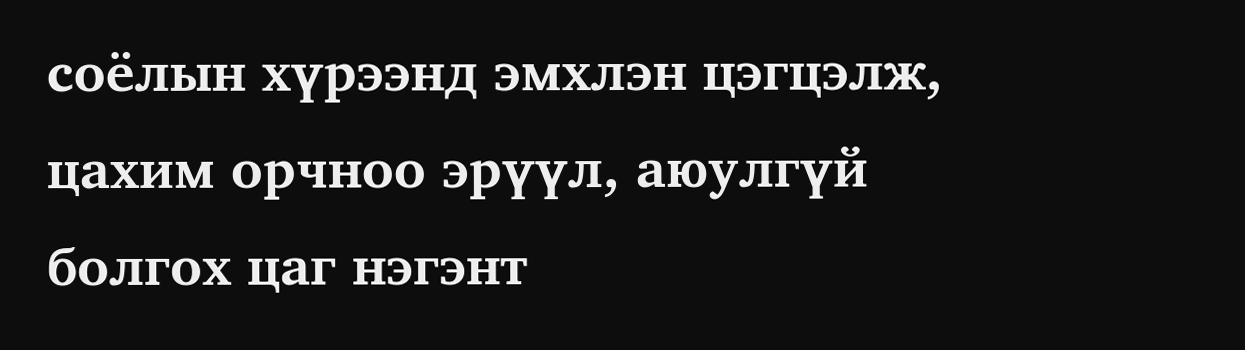соёлын хүрээнд эмхлэн цэгцэлж, цахим орчноо эрүүл, аюулгүй болгох цаг нэгэнт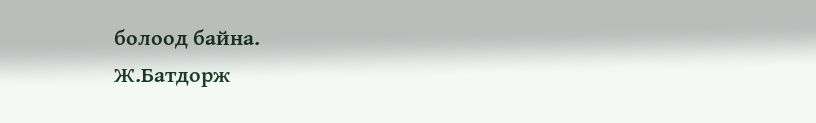болоод байна.
Ж.Батдорж